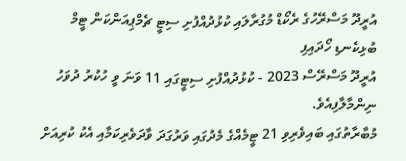އުރީދޫ މަސްރޭހުގެ ރެކޯޑް މުގުރާލައި ކުޅުދުއްފުށި ސިޓީ ޗެމްޕިއަންކަން ޓީމް ބުޅިކެނޑި ހޯދައިފި
އުރީދޫ މަސްރޭސް 2023 - ކުޅުދުއްފުށި ސިޓީގައި 11 ވަނަ ވީ ހުކުރު ދުވަހު ނިންމާލާފިއެވެ.
މުބާރާތުގައި ބައިވެރިވި 21 ޓީމެއްގެ މެދުގައި ވަރުގަދަ ވާދަވެރިކަމާއި އެކު ކުރިއަށް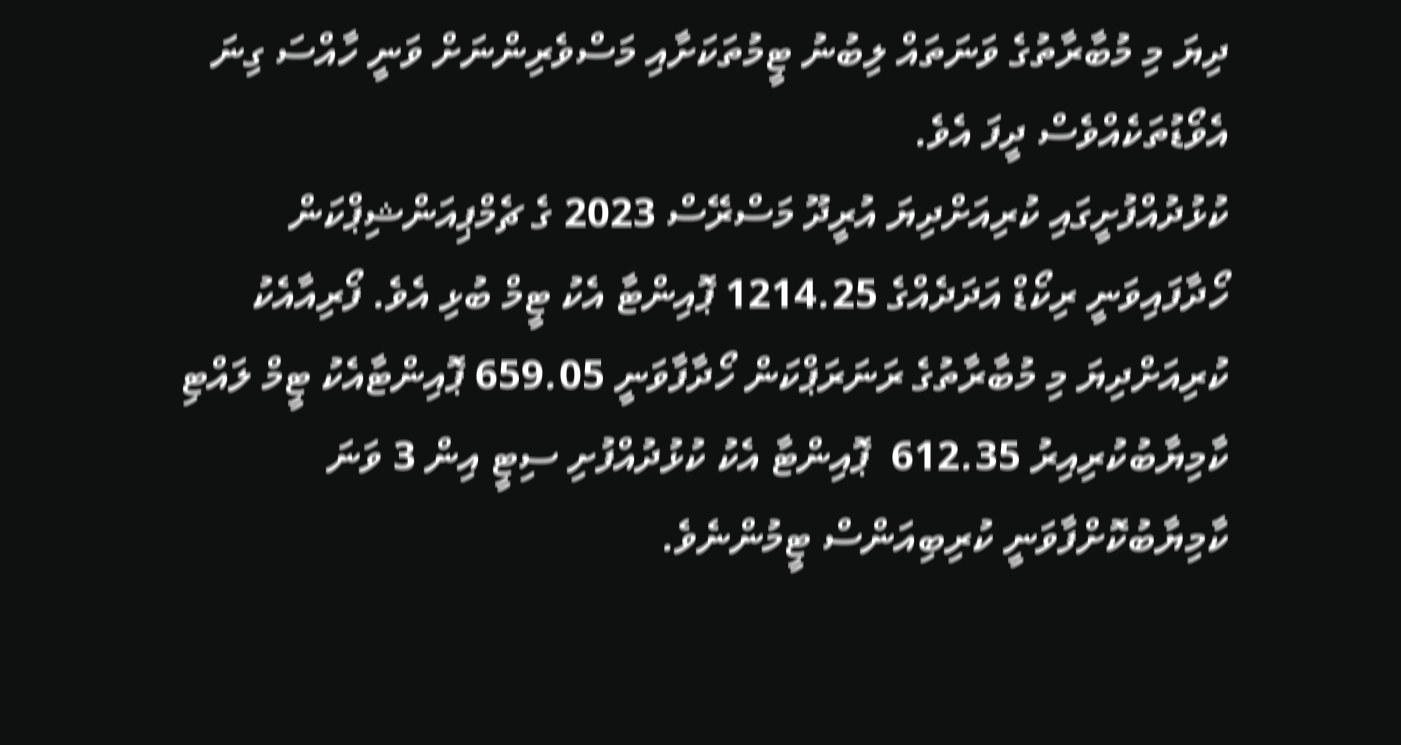ދިޔަ މި މުބާރާތުގެ ވަނަތައް ލިބުނު ޓީމުތަކަށާއި މަސްވެރިންނަށް ވަނީ ހާއްސަ ގިނަ އެވޯޑުތަކެއްވެސް ދީފަ އެވެ.
ކުޅުދުއްފުށީގައި ކުރިއަށްދިޔަ އުރީދޫ މަސްރޭސް 2023 ގެ ޗެމްޕިއަންޝިޕްކަން ހޯދާފައިވަނީ ރިކޯޑް އަދަދެއްގެ 1214.25 ޕޮއިންޓާ އެކު ޓީމް ބުޅި އެވެ. ފޯރިއާއެކު ކުރިއަށްދިޔަ މި މުބާރާތުގެ ރަނަރަޕްކަން ހޯދާފާވަނީ 659.05 ޕޮއިންޓާއެކު ޓީމް ލައްޓި ކާމިޔާބުކުރިއިރު 612.35  ޕޮއިންޓާ އެކު ކުޅުދުއްފުށި ސިޓީ އިން 3 ވަނަ ކާމިޔާބުކޮށްފާވަނީ ކުރިބިއަންސް ޓީމުންނެވެ.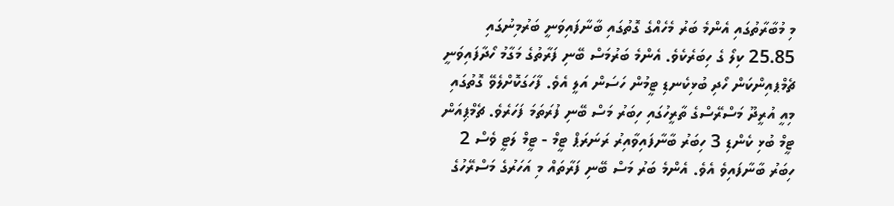މި މުބާރާތުގައި އެންމެ ބަރު މެހެއްގެ ގޮތުގައި ބާނާފައިވަނީ ބަރުމިނުގައި 25.85 ކިލޯ ގެ ހިބަރެކެވެ. އެންމެ ބަރުމަސް ބޭނި ފަރާތުގެ މަގާމު ހޯދާފައިވަނީ ޗެމްޕއިންކަން ހޯދި ބުޅިކެނޑި ޓީމުން ހަސަން އަލީ އެވެ. ފާހަގަކޮށްލެވޭ ގޮތުގައި މިއީ އުރީދޫ މަސްރޭސްގެ ތާރީހުގައި ހިބަރު މަސް ބޭނި ފުރަތަމަ ފަހަރެވެ. ޗެމްޕިއަން ޓީމް ބުޅި ކެންޑި 3 ހިބަރު ބާނާފައިވާއިރު ރަނަރަޕް ޓީމް - ޓީމް ލަޓީ ވެސް 2 ހިބަރު ބާނާފައިވެ އެވެ. އެންމެ ބަރު މަސް ބޭނި ފަރާތައް މި އަހަރުގެ މަސްރޭހުގެ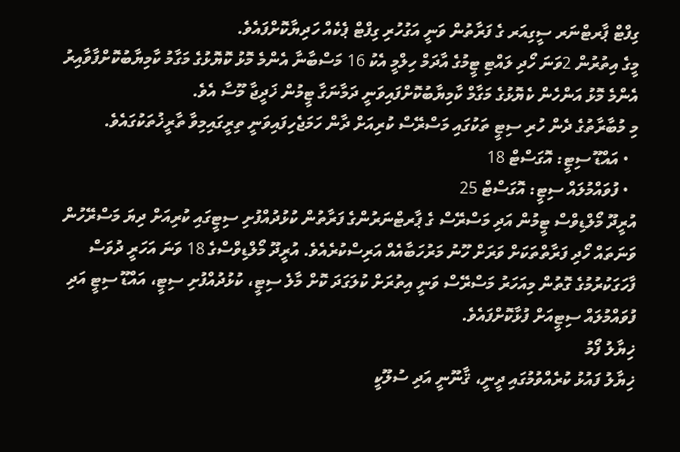ގިފްޓް ޕާރޓްނަރ ސީގިއަރ ގެ ފަރާތުން ވަނީ އަގުހުރި ގިފްޓް ޕެކެއް ހަދިޔާކޮށްފައެވެ.
މީގެ އިތުރުން 2ވަނަ ހޯދި ލައްޓި ޓީމުގެ އާދަމް ހިލްމީ އެކު 16 މަސްބާނާ އެންމެ މޮޅު ކޮޔޮޅުގެ މަގާމު ކާމިޔާބުކޮށްފާވާއިރު އެންމެ މޮޅު އަންހެން ކެޔޮޅުގެ މަގާމް ކާމިޔާބުކޮށްފައިވަނީ ދަމާނަގާ ޓީމުން ޚަދީޖާ މޫސާ އެވެ.
މި މުބާރާތުގެ ދެން ހުރި ސިޓީ ތަކުގައި މަސްރޭސް ކުރިއަށް ދާން ހަމަޖެހިފައިވަނީ ތިރީގައިމިވާ ތާރީޚުތަކުގައެވެ.
  • އައްޑޫ ސިޓީ: އޮގަސްޓް 18
  • ފުވައްމުލައް ސިޓީ: އޮގަސްޓް 25
އުރީދޫ މޯލްޑިވްސް ޓީމުން އަދި މަސްރޭސް ގެ ޕާރޓްނަރުންގެ ފަރާތުން ކުޅުދުއްފުށި ސިޓީގައި ކުރިއަށް ދިޔަ މަސްރޭހުން ވަނަތައް ހޯދި ފަރާތްތަކަށް ވަރަށް ހޫނު މަރުހަބާއެއް އަރިސްކުރެއެވެ. އުރީދޫ މޯލްޑިވްސްގެ 18 ވަނަ އަހަރީ ދުވަސް ފާހަގަކުރުމުގެ ގޮތުން މިއަހަރު މަސްރޭސް ވަނީ އިތުރަށް ކުލަގަދަ ކޮށް މާލެ ސިޓީ، ކުޅުދުއްފުށި ސިޓީ، އައްޑޫ ސިޓީ އަދި ފުވައްމުލައް ސިޓީއަށް ފުޅާކޮށްފައެވެ.
ޚިޔާލު ފޯމު
ޚިޔާލު ފައުޅު ކުރެއްވުމުގައި ދީނީ، ޤާނޫނީ އަދި ސުލޫކީ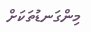މިންގަނޑުތަކަށް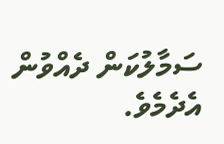ސަމާލުކަން ދެއްވުން އެދެމެވެ.